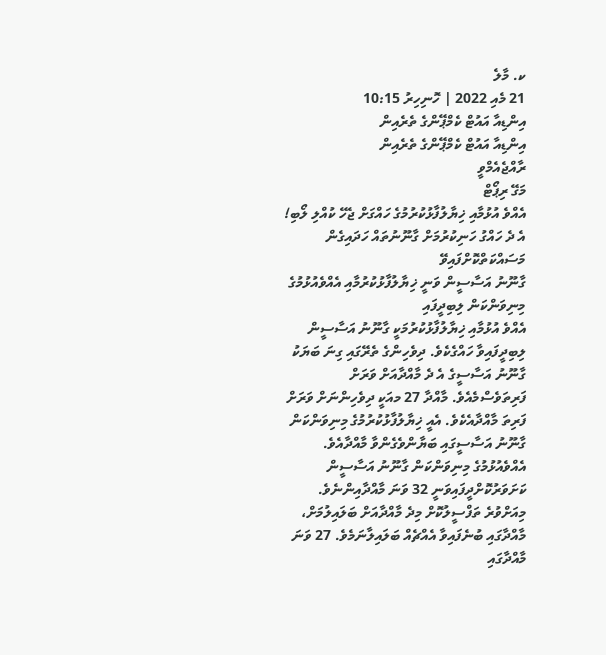ކ. މާލެ
21 މެއި 2022 | ހޮނިހިރު 10:15
އިންޑިއާ އައުޓް ކެމްޕޭންގެ ތެރެއިން
އިންޑިއާ އައުޓް ކެމްޕޭންގެ ތެރެއިން
ރާއްޖެއެމްވީ
މަގޭ ރިޕޯޓް
އެއްވެ އުޅުމާއި ޚިޔާލުފާޅުކުރުމުގެ ހައްގަށް ޖެހޭ ކުއްލި ލޯބި!
އެ ދެ ހައްގު ހަނިކުރުމަށް ގާނޫނުތައް ހަދައިގެން މަސައްކަތްކޮށްފައިވޭ
ގާނޫނު އަސާސީން ވަނީ ޚިޔާލުފާޅުކުރުމާއި އެއްވެއުޅުމުގެ މިނިވަންކަން ލިބިދީފައި
އެއްވެ އުޅުމާއި ޚިޔާލުފާޅުކުރުމަކީ ގާނޫނު އަސާސީން ލިބިދީފައިވާ ހައްގެކެވެ. ދިވެހިންގެ ތެރޭގައި ގިނަ ބަޔަކު ގާނޫނު އަސާސީގެ އެ ދެ މާއްދާއަށް ވަރަށް ފަރިތަވެސްމެއެވެ. މާއްދާ 27 މއަކީ ދިވެހިންނަށް ވަރަށް ފަރިތަ މާއްދާއެކެވެ. އެއީ ޚިޔާލުފާޅުކުރުމުގެ މިނިވަންކަން ގާނޫނު އަސާސީގައި ބަޔާންވެގެންވާ މާއްދާއެވެ. އެއްވެއުޅުމުގެ މިނިވަންކަން ގާނޫނު އަސާސީން ކަށަވަރުކޮށްދީފައިވަނީ 32 ވަނަ މާއްދާއިންނެވެ.
މިއަށްވުރެ ތަފްސީލުކޮށް މިދެ މާއްދާއަށް ބަލައިލުމަށް، މާއްދާގައި ބުނެފައިވާ އެއްޗެއް ބަލައިލާނަމެވެ. 27 ވަނަ މާއްދާގައި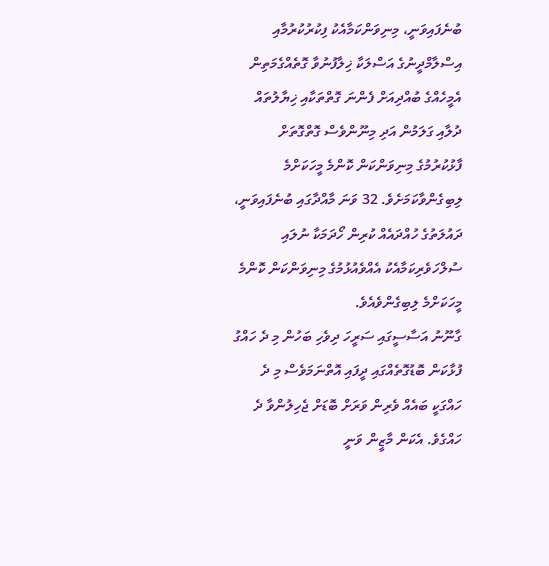ބުނެފައިވަނީ، މިނިވަންކަމާއެކު ފިކުރުކުރުމާއި އިސްލާމްދީނުގެ އަސްލަކާ ޚިލާފުނުވާ ގޮތެއްގެމަތިން އެމީހެއްގެ ބުއްދިއަށް ފެންނަ ގޮތްތަކާއި ޚިޔާލުތައް ދުލާއި ގަލަމުން އަދި މިނޫންވެސް ގޮތްގޮތަށް ފާޅުކުރުމުގެ މިނިވަންކަން ކޮންމެ މީހަކަށްމެ ލިބިގެންވާކަމަށެވެ. 32 ވަނަ މާއްދާގައި ބުނެފައިވަނީ، ދައުލަތުގެ ހުއްދައެއް ކުރިން ހޯދަމަކާ ނުލައި ސުލްހަވެރިކަމާއެކު އެއްވެއުޅުމުގެ މިނިވަންކަން ކޮންމެ މީހަކަށްމެ ލިބިގެންވެއެވެ.
ގާނޫނު އަސާސީގައި ސަރީހަ ދިވެހި ބަހުން މި ދެ ހައްގު ފުޅާކަން ބޮޑުގޮތެއްގައި ދީފައި އޮތްނަމަވެސް މި ދެ ހައްގަކީ ބައެއް ވެރިން ވަރަށް ބޮޑަށް ޖެހިލުންވާ ދެ ހައްގެވެ. އެކަން މާޒީން ވަނީ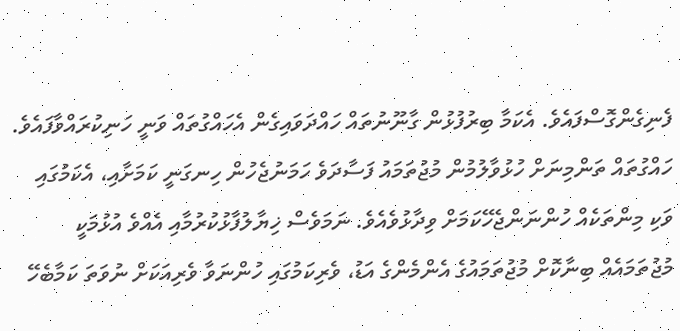ފެނިގެންގޮސްފައެވެ. އެކަމާ ބިރުފުޅުން ގާނޫނުތައް ހައްދަވައިގެން އެހައްގުތައް ވަނީ ހަނިކުރައްވާފައެވެ. ހައްގުތައް ތަންމިނަށް ހުޅުވާލުމުން މުޖުތަމައު ފަސާދަވެ ހަމަނުޖެހުން ހިނގަނީ ކަމަށާއި، އެކަމުގައި ވަކި މިންތަކެއް ހުންނަންޖެހޭކަމަށް ވިދާޅުވެއެވެ. ނަމަވެސް ޚިޔާލުފާޅުކުރުމާއި އެއްވެ އުޅުމަކީ މުޖުތަމައެއް ބިނާކޮށް މުޖުތަމައުގެ އެންމެންގެ އަޑު، ވެރިކަމުގައި ހުންނަވާ ވެރިއަކަށް ނުވަތަ ކަމާބެހޭ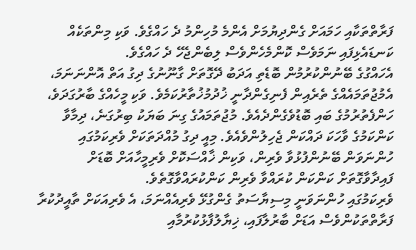ފަރާތްތަކާއި ހަމައަށް ގެންދިޔުމަށް އެންމެ މުހިންމު ދެ ހައްގެވެ. ވަކި މިންތަކެއް ކަނޑައެޅިފައި ނަމަވެސް ކޮންމެހެންވެސް ލިބެންޖެހޭ ދެ ހައްގެވެ.
އެހައްގުގެ ބޭނުންކުރުމުން ބޮޑެތި އަދަބު ދޭގޮތަށް ގާނޫނުގެ ދިގު އަތް އޮންނަނަމަ، އެމުޖުތަމައެއްގެ ތެރެއިން ފެނިގެންދާނީ ޚުދުމުޚުތާރުކަމެވެ. ވަކި މީހެއްގެ ބާރުގަދަވެ، ހަންފެތުރުމުގެ ބައި ބޮޑުވެގެންދެއެވެ. މުޖުތަމައުގެ ގިނަ ބަޔަކު ބިރުގަނެ، ދިމާވާ ކަންކަމުގެ ވާހަކަ ދައްކަން ޖެހިލުންވެއެވެ. މިއީ ދިގު މުއްދަތަކަށް ވެރިކަމުގައި ހުންނަވަން ބޭނުންފުޅުވާ ވެރިން، ވަކިން ޚާއްސަކޮށް ވެރިމީހާއަށް ބޮޑަށް ފައިދާވާގޮތަށް ކަންކަން ކުރައްވާ ވެރިން ކަންކުރައްވާގޮތެވެ.
ވެރިކަމުގައި ހުންނަވަނީ މިސިޔާސަތު ގެންގުޅޭ ވެރިއެއްނަމަ، އެ ވެރިއަކަށް ތާއީދުކުރާ ފަރާތްތަކުންވެސް އަޑަށް ބާރުލާފައި، ޚިޔާލުފާޅުކުރުމާއި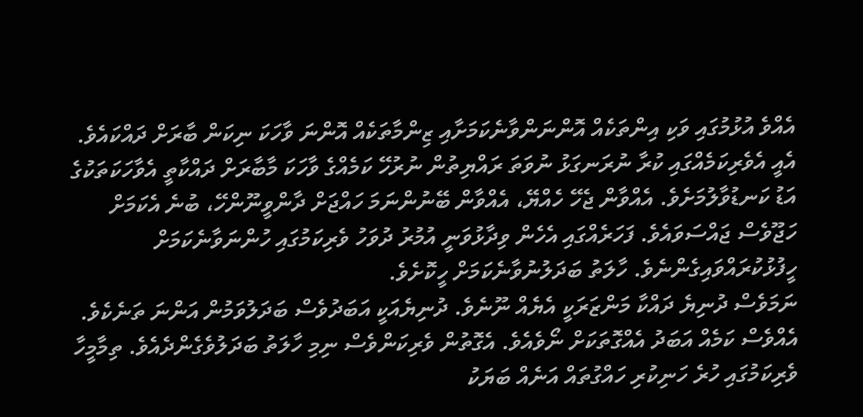އެއްވެ އުޅުމުގައި ވަކި އިންތަކެއް އޮންނަންވާނެކަމަށާއި ޒިންމާތަކެއް އޮންނަ ވާހަކަ ނިކަން ބާރަށް ދައްކައެވެ. އެއީ އެވެރިކަމެއްގައި ކުރާ ނުރަނގަޅު ނުވަތަ ރައްޔިތުން ނުރުހޭ ކަމެއްގެ ވާހަކަ މާބާރަށް ދައްކާތީ އެވާހަކަތަކުގެ އަޑު ކަނޑުވާލުމަށެވެ. އެއްވާން ޖެހޭ ހެއްޔޭ، އެއްވާން ބޭނުންނަމަ ހައްޖަށް ދާންވީނޫންހޭ، ބުނެ އެކަމަށް ހަޖޫވެސް ޖައްސަވައެވެ. ފަހަރެއްގައި އެހެން ވިދާޅުވަނީ އުމުރު ދުވަހު ވެރިކަމުގައި ހުންނަވާނެކަމަށް ހީފުޅުކުރައްވައިގެންނެވެ. ހާލަތު ބަދަލުނުވާނެކަމަށް ހީކޮށެވެ.
ނަމަވެސް ދުނިޔެ ދައްކާ މަންޒަރަކީ އެޔެއް ނޫނެވެ. ދުނިޔެއަކީ އަބަދުވެސް ބަދަލުވަމުން އަންނަ ތަނެކެވެ. އެއްވެސް ކަމެއް އަބަދު އެއްގޮތަކަށް ނޯވެއެވެ. އެގޮތުން ވެރިކަންވެސް ނިމި ހާލަތު ބަދަލުވެގެންދެއެވެ. ތިމާމީހާ ވެރިކަމުގައި ހުރެ ހަނިކުރި ހައްގުތައް އަނެއް ބަޔަކު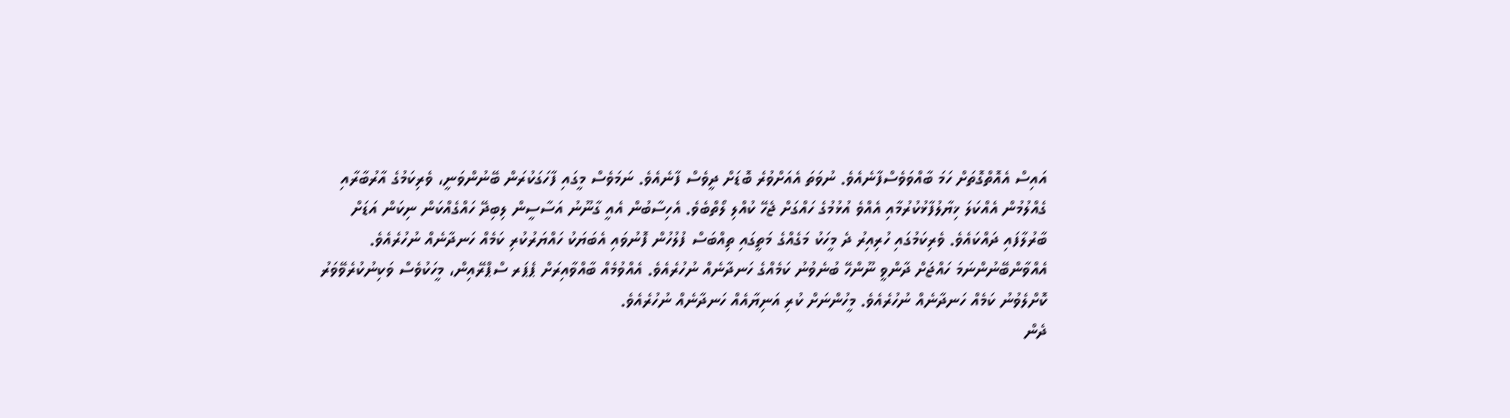އައިސް އެއޮތްގޮތަށް ހަމަ ބާއްވަވެސްފާނެއެވެ. ނުވަތަ އެއަށްވުރެ ބޮޑަށް ދީވެސް ފާނެއެވެ. ނަމަވެސް މީގައި ފާހަގަކުރަން ބޭނުންވަނީ، ވެރިކަމުގެ އާރުބާރާއި ގެއްލުމުން އެއްކަލަ ޚިޔާލުފާޅުކުރުމާއި އެއްވެ އުޅުމުގެ ހައްގަށް ޖެހޭ ކުއްލި ލޯތްބެވެ. އެހިސާބުން އެއީ ގާނޫނު އަސާސީން ލިބިދޭ ހައްގެއްކަން ނިކަން އަޑަށް ބާރުލާފައި ދައްކައެވެ. ވެރިކަމުގައި ހުރިއިރު ދެ މީހަކު މަގެއްގެ މަތީގައި ތިއްބަސް ފުލުހުން ފޮނުވައި އެބަޔަކު ހައްޔަރުކުރި ކަމެއް ހަނދާނެއް ނުހުރެއެވެ. އެއްވާންބޭނުންނަމަ ހައްޖަށް ދާންވީ ނޫންހޭ ބުނެވުނު ކަމެއްގެ ހަނދާނެއް ނުހުރެއެވެ. އެއްވުމެއް ބާއްވާއިރަށް ޕެޕަރ ސްޕްރޭއިން، މީހަކުވެސް ވަކިނުކުރެވޭވަރު ކޮށްލެވުނު ކަމެއް ހަނދާނެއް ނުހުރެއެވެ. މީހުންނަށް ކުރި އަނިޔާއެއް ހަނދާނެއް ނުހުރެއެވެ.
ދެން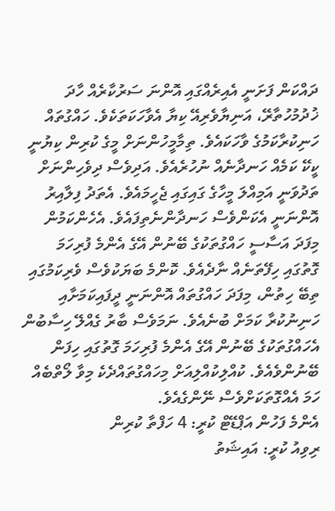ދައްކަން ފަށަނީ އެއިރެއްގައި އޮންނަ ސަރުކާރެއް ހާދަ ޚުދުމުހުތާރޭ، އަނިޔާވެރިއޭ ކިޔާ އެވާހަކަތަކެވެ. ހައްގުތައް ހަނިކުރާކަމުގެ ވާހަކައެވެ. ތިމާމީހުންނަށް މީގެ ކުރިން ކިޔުނީ ކީކޭ ކަމެއް ހަނދާނެއް ނުހުރެއެވެ. އަދިވެސް ދިވެހިންނަށް ތަދުވަނީ އަމިއްލަ މީހާގެ ގައިގައި ޖެހީމައެވެ. އެތަދު ފިލާއިރު އޮންނަނީ އެކަންވެސް ހަނދާންނެތިފައެވެ. އެހެންކަމުން މިފަދަ އަސާސީ ހައްގުތަކުގެ ބޭނުން އޭގެ އެންމެ ފުރިހަމަ ގޮތުގައި ހިފޭތަނެއް ނާދެއެވެ. ކޮންމެ ބަޔަކުވެސް ވެރިކަމުގައި ތިބޭ ހިތުން، މިފަދަ ހައްގުތައް އޮންނަނީ ދީފައިކަމަށާއި ހަނިނުކުރާ ކަމަށް ބުނެއެވެ. ނަމަވެސް ބާރު ގެއްލޭ ހިސާބުން އެހައްގުތަކުގެ ބޭނުން އޭގެ އެންމެ ފުރިހަމަ ގޮތުގައި ހިފަން ބޭނުންވެއެވެ. ކުއްލިކުއްލިއަށް މިހައްގުތައްދެކެ މިވާ ލޯތްބެއް ހަމަ އެއްގޮތަކަށްވެސް ނޭންގެއެވެ.
އެންމެ ފަހުން އަޕްޑޭޓް ކުރީ: 4 ހަފްތާ ކުރިން
ރިވިއު ކުރީ: އައިޝަތު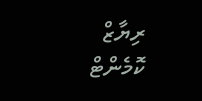ރިޔާޒް
ކޮމެންޓް